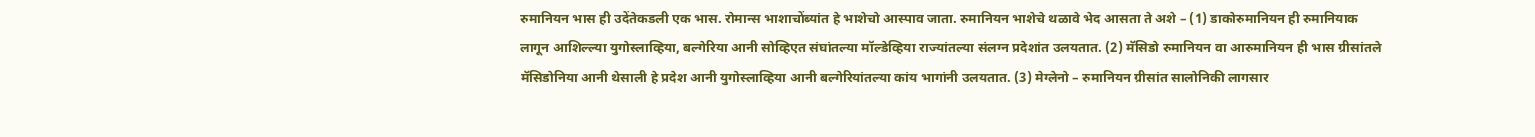रुमानियन भास ही उदेंतेकडली एक भास. रोमान्स भाशाचोंब्यांत हे भाशेचो आस्पाव जाता. रुमानियन भाशेचे थळावे भेद आसता ते अशे – (1) डाकोरुमानियन ही रुमानियाक लागून आशिल्ल्या युगोस्लाव्हिया, बल्गेरिया आनी सोव्हिएत संघांतल्या मॉल्डेव्हिया राज्यांतल्या संलग्न प्रदेशांत उलयतात. (2) मॅसिडो रुमानियन वा आरुमानियन ही भास ग्रीसांतले मॅसिडोनिया आनी थेसाली हे प्रदेश आनी युगोस्लाव्हिया आनी बल्गेरियांतल्या कांय भागांनी उलयतात. (3) मेग्लेनो – रुमानियन ग्रीसांत सालोनिकी लागसार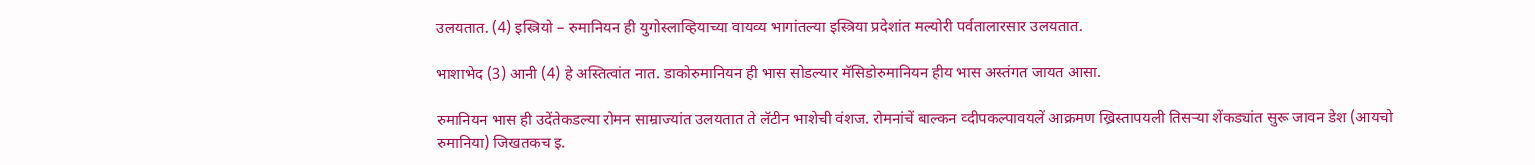उलयतात. (4) इस्त्रियो – रुमानियन ही युगोस्लाव्हियाच्या वायव्य भागांतल्या इस्त्रिया प्रदेशांत मल्योरी पर्वतालारसार उलयतात.

भाशाभेद (3) आनी (4) हे अस्तित्वांत नात. डाकोरुमानियन ही भास सोडल्यार मॅसिडोरुमानियन हीय भास अस्तंगत जायत आसा.

रुमानियन भास ही उदेंतेकडल्या रोमन साम्राज्यांत उलयतात ते लॅटीन भाशेची वंशज. रोमनांचें बाल्कन व्दीपकल्पावयलें आक्रमण ख्रिस्तापयली तिसऱ्या शेंकड्यांत सुरू जावन डेश (आयचो रुमानिया) जिखतकच इ.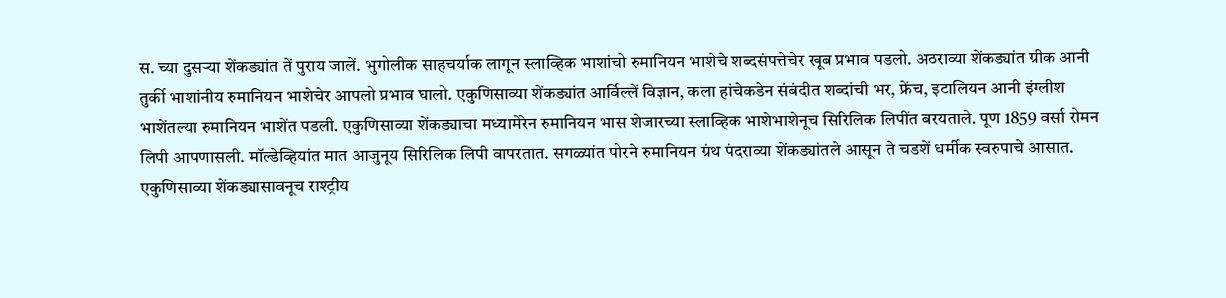स. च्या दुसऱ्या शेंकड्यांत तें पुराय जालें. भुगोलीक साहचर्याक लागून स्लाव्हिक भाशांचो रुमानियन भाशेचे शब्दसंपत्तेचेर खूब प्रभाव पडलो. अठराव्या शेंकड्यांत ग्रीक आनी तुर्की भाशांनीय रुमानियन भाशेचेर आपलो प्रभाव घालो. एकुणिसाव्या शेंकड्यांत आर्विल्लें विज्ञान, कला हांचेकडेन संबंदीत शब्दांची भर, फ्रेंच, इटालियन आनी इंग्लीश भाशेंतल्या रुमानियन भाशेंत पडली. एकुणिसाव्या शेंकड्याचा मध्यामेरेन रुमानियन भास शेजारच्या स्लाव्हिक भाशेभाशेनूच सिरिलिक लिपींत बरयताले. पूण 1859 वर्सा रोमन लिपी आपणासली. मॉल्डेव्हियांत मात आजुनूय सिरिलिक लिपी वापरतात. सगळ्यांत पोरने रुमानियन ग्रंथ पंदराव्या शेंकड्यांतले आसून ते चडशें धर्मीक स्वरुपाचे आसात. एकुणिसाव्या शेंकड्यासावनूच राश्ट्रीय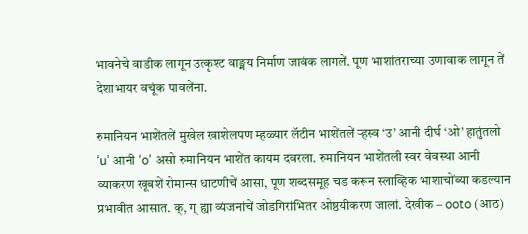भावनेचे वाडीक लागून उत्कृश्ट वाङ्मय निर्माण जावंक लागलें. पूण भाशांतराच्या उणावाक लागून तें देशाभायर वचूंक पावलेंना.

रुमानियन भाशेंतलें मुखेल खाशेलपण म्हळ्यार लॅटीन भाशेंतलें ऱ्हस्व ‘उ’ आनी दीर्घ ‘ओ’ हातुंतलो ‘u’ आनी ‘o’ असो रुमानियन भाशेंत कायम दवरला. रुमानियन भाशेंतली स्वर वेवस्था आनी व्याकरण खूबशें रोमान्स धाटणीचें आसा, पूण शब्दसमूह चड करून स्लाव्हिक भाशाचोंब्या कडल्यान प्रभावीत आसात. क्, ग् ह्या व्यंजनांचें जोडगिरांभितर ओष्ठयीकरण जालां. देखीक – ooto (आठ)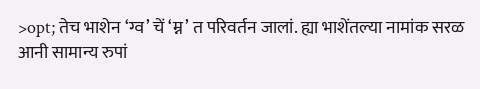>opt; तेच भाशेन ‘ग्व’ चें ‘म्न’ त परिवर्तन जालां. ह्या भाशेंतल्या नामांक सरळ आनी सामान्य रुपां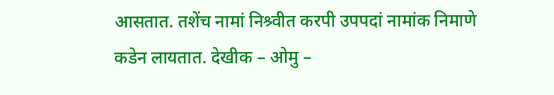आसतात. तशेंच नामां निश्र्वीत करपी उपपदां नामांक निमाणे कडेन लायतात. देखीक – ओमु –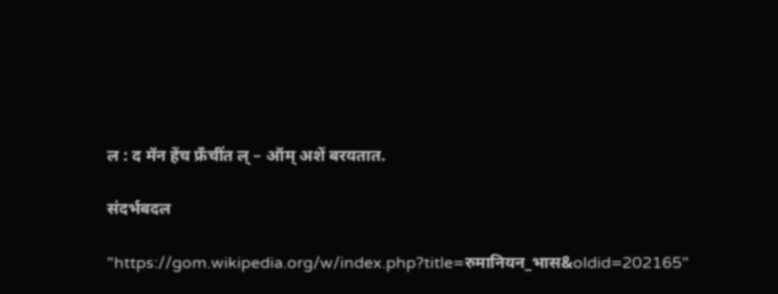ल : द मॅन हेंच फ्रँचींत ल् – ऑम् अशें बरयतात.

संदर्भबदल

"https://gom.wikipedia.org/w/index.php?title=रुमानियन_भास&oldid=202165"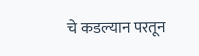चे कडल्यान परतून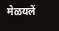मेळयलें